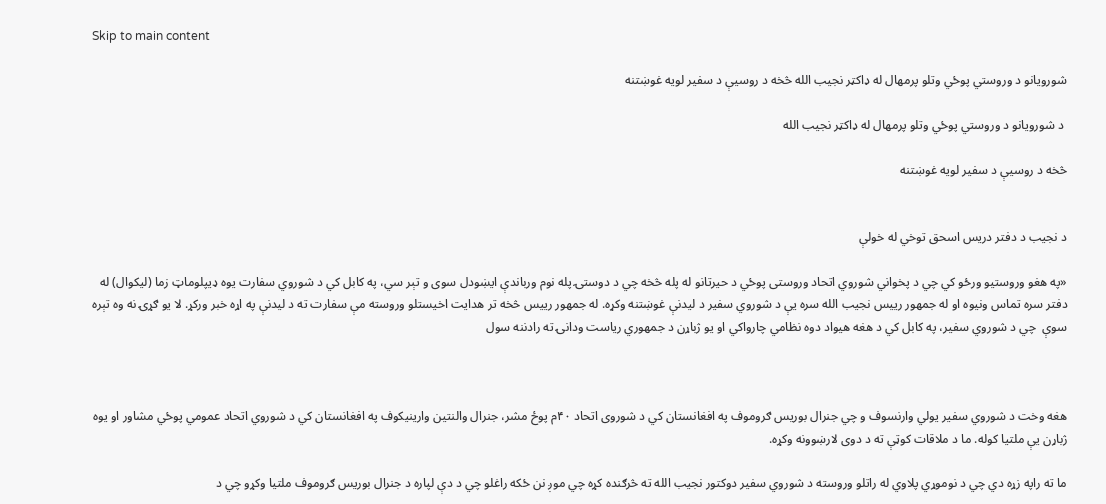Skip to main content

شورویانو د وروستي پوځي وتلو پرمهال له ډاکټر نجیب الله څخه د روسیې د سفیر لویه غوښتنه

 د شورویانو د وروستي پوځي وتلو پرمهال له ډاکټر نجیب الله

څخه د روسیې د سفیر لویه غوښتنه


د نجیب د دفتر دریس اسحق توخي له خولې

«په هغو وروستیو ورځو کي چي د پخواني شوروي اتحاد وروستی پوځي د حیرتانو له پله څخه چي د دوستۍ پله نوم ورباندې ایښودل سوی و تېر سي، په کابل کي د شوروي سفارت یوه ډیپلوماټ زما (لیکوال) له دفتر سره تماس ونیوه او له جمهور رییس نجیب الله سره یې د شوروي سفیر د لیدنې غوښتنه وکړه. له جمهور رییس څخه تر هدایت اخیستلو وروسته مې سفارت ته د لیدنې په اړه خبر ورکړ. لا یو ګړۍ نه وه تېره سوې  چي د شوروي سفیر، په کابل کي د هغه هیواد دوه نظامي چارواکي او یو ژباړن د جمهوري ریاست ودانۍ ته رادننه سول



هغه وخت د شوروي سفیر یولي وارنسوف و چي جنرال بوریس ګروموف په افغانستان کي د شوروی اتحاد ۴۰م پوځ مشر، جنرال والنتین وارینیکوف په افغانستان کي د شوروي اتحاد عمومي پوځي مشاور او یوه ژباړن یې ملتیا کوله. ما د ملاقات کوټې ته د دوی لارښوونه وکړه.

ما ته راپه زړه دي چي د نوموړي پلاوي له راتلو وروسته د شوروي سفیر دوکتور نجیب الله ته څرګنده کړه چي موږ نن ځکه راغلو چي د دې لپاره د جنرال بوریس ګروموف ملتیا وکړو چي د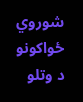شوروي ځواکونو د وتلو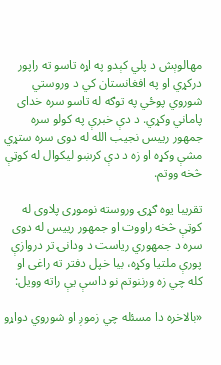مهالوېش د پلي کېدو په اړه تاسو ته راپور درکړي او په افغانستان کي د وروستي شوروي پوځي په توګه له تاسو سره خدای پاماني وکړي. د دې خبرې په کولو سره جمهور رییس نجیب الله له دوی سره ستړي مشې وکړه او زه د دې کرښو لیکوال له کوټې څخه ووتم.

تقریبا یوه ګړۍ وروسته نوموړی پلاوی له کوټې څخه راووت او جمهور رییس له دوی سره د جمهوري ریاست د ودانۍ تر دروازې پورې ملتیا وکړه، بیا خپل دفتر ته راغی او کله چي زه ورننوتم نو داسې یې راته وویل:

«بالاخره دا مسئله چي زموږ او شوروي دواړو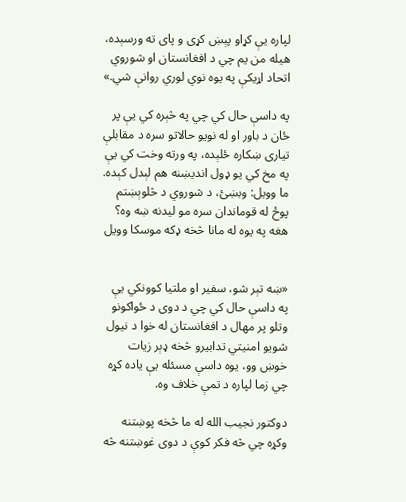لپاره یې کړاو پېښ کړی و پای ته ورسېده، هیله من یم چي د افغانستان او شوروي اتحاد اړیکې په یوه نوي لوري روانې شي.»

په داسې حال کي چي په څېره کي یې پر ځان د باور او له نویو حالاتو سره د مقابلې تیاری ښکاره ځلېده، په ورته وخت کي یې په مخ کي یو ډول اندیښنه هم لېدل کېده. ما وویل: وبښئ، د شوروي د څلوېښتم پوځ له قوماندان سره مو لیدنه ښه وه؟ هغه په یوه له مانا څخه ډکه موسکا وویل


«ښه تېر شو، سفیر او ملتیا کوونکي یې په داسې حال کي چي د دوی د ځواکونو وتلو پر مهال د افغانستان له خوا د نیول شویو امنیتي تدابیرو څخه ډېر زیات خوښ وو، یوه داسې مسئله یې یاده کړه چي زما لپاره د تمې خلاف وه.

دوکتور نجیب الله له ما څخه پوښتنه وکړه چي څه فکر کوې د دوی غوښتنه څه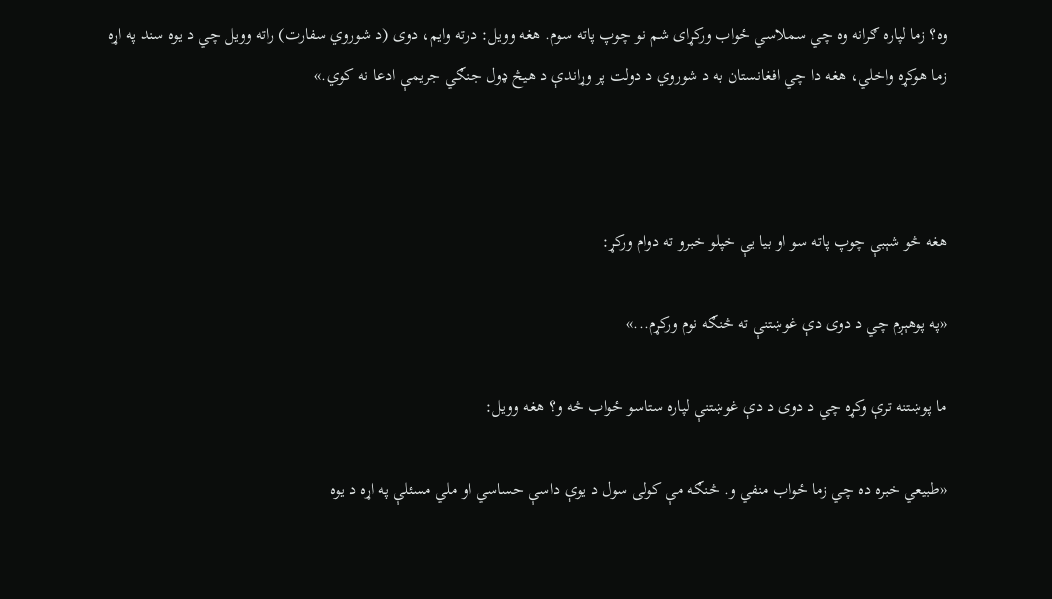وه؟ زما لپاره ګرانه وه چي سملاسي ځواب ورکړای شم نو چوپ پاته سوم. هغه وویل: درته وایم، دوی (د شوروي سفارت) راته وویل چي د یوه سند په اړه زما هوکړه واخلي، هغه دا چي افغانستان به د شوروي د دولت پر وړاندې د هیڅ ډول جنګي جریمې ادعا نه کوي.»



هغه څو شېبې چوپ پاته سو او بیا یې خپلو خبرو ته دوام ورکړ:

«په پوهېږم چي د دوی دې غوښتنې ته څنګه نوم ورکړم...»

ما پوښتنه ترې وکړه چي د دوی د دې غوښتنې لپاره ستاسو ځواب څه و؟ هغه وویل:

«طبیعي خبره ده چي زما ځواب منفي و. څنګه مې کولی سول د یوې داسې حساسي او ملي مسئلې په اړه د یوه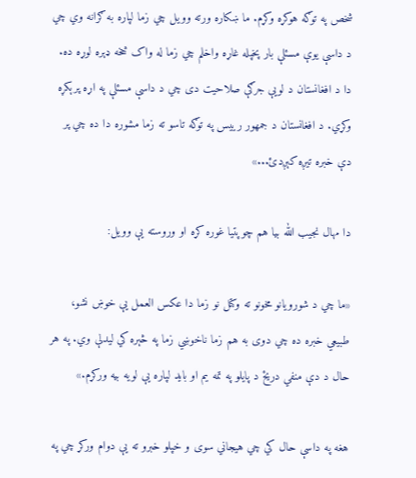شخص په توګه هوکړه وکړم. ما ښکاره ورته وویل چي زما لپاره به ګرانه وي چي د داسې یوې مسئلې بار پخپله غاړه واخلم چي زما له واک څخه ډېره لوړه ده. دا د افغانستان د لویې جرګې صلاحیت دی چي د داسې مسئلې په اړه پرېکړه وکړي. د افغانستان د جمهور رییس په توګه تاسو ته زما مشوره دا ده چي پر دې خبره تیږه کېږدئ...»

دا مهال نجیب الله بیا هم چوپتیا غوره کړه او وروسته یې وویل:

«ما چي د شورويانو مخونو ته وکتل نو زما دا عکس العمل یې خوښ نشو، طبیعي خبره ده چي دوی به هم زما ناخوښي زما په څېره کي لیدلې وي. په هر حال د دې منفي دریځ د پایلو په تمه یم او باید لپاره یې لویه بیه ورکړم.»

هغه په داسې حال کي چي هیجاني سوی و خپلو خبرو ته یې دوام ورکړ چي په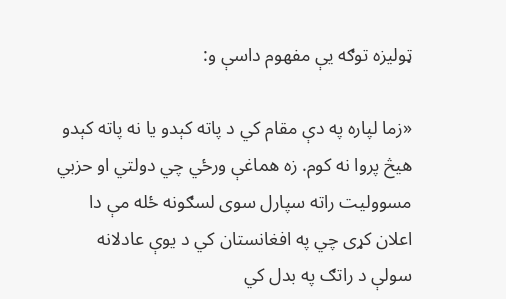ټولیزه توګه یې مفهوم داسې و:

«زما لپاره په دې مقام کي د پاته کېدو یا نه پاته کېدو هیڅ پروا نه کوم. زه هماغې ورځي چي دولتي او حزبي مسوولیت راته سپارل سوی لسګونه ځله مې دا اعلان کړی چي په افغانستان کي د یوې عادلانه سولې د راتګ په بدل کي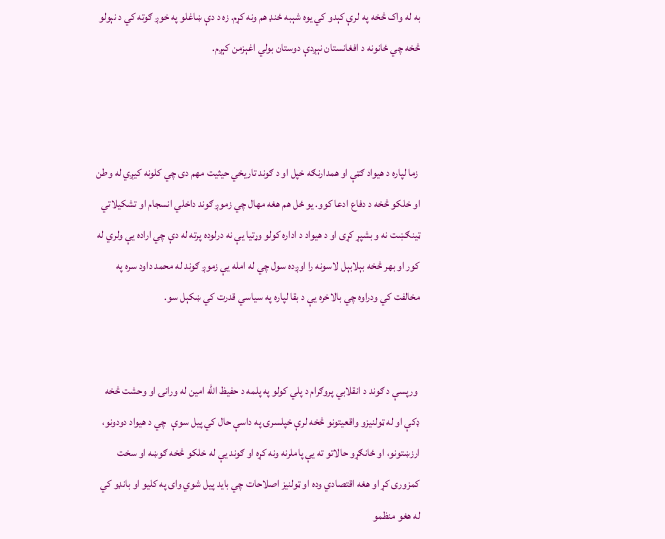به له واک څخه په لرې کېدو کي یوه شېبه ځنډ هم ونه کړم. زه د دې ښاغلو په خوږ ګوته کي د نېولو څخه چي ځانونه د افغانستان نېږدې دوستان بولي اغېزمن کېږم.



 زما لپاره د هیواد ګټې او همدارنګه خپل او د ګوند تاریخي حیثیت مهم دی چي کلونه کیږي له وطن او خلکو څخه د دفاع ادعا کوو. یو ځل هم هغه مهال چي زموږ ګوند داخلي انسجام او تشکیلاتي ټینګښت نه و بشپړ کړی او د هیواد د اداره کولو وړتیا یې نه درلوده پرته له دې چي اراده یې ولري له کور او بهر څخه بېلابېل لاسونه را اوږده سول چي له امله یې زموږ ګوند له محمد داود سره په مخالفت کي ودراوه چي بالاخره یې د بقا لپاره په سیاسي قدرت کي ښکېل سو.


 ورپسې د ګوند د انقلابي پروګرام د پلي کولو په پلمه د حفیظ الله امین له ورانۍ او وحشت څخه ډکې او له ټولنیزو واقعیتونو څخه لرې خپلسرۍ په داسې حال کي پيل سوې  چي د هیواد دودونو، ارزښتونو، او ځانګړو حالاتو ته یې پاملرنه ونه کړه او ګوند یې له خلکو څخه ګوښه او سخت کمزوری کړ او هغه اقتصادي وده او ټولنیز اصلاحات چي باید پيل شوي وای په کلیو او بانډو کي له هغو منظمو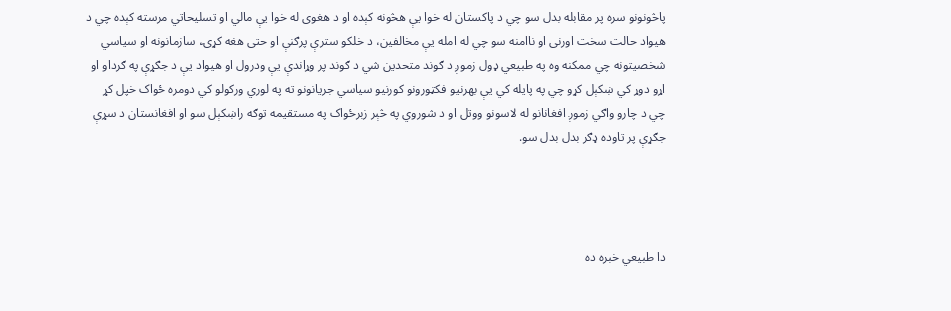پاڅونونو سره پر مقابله بدل سو چي د پاکستان له خوا یې هڅونه کېده او د هغوی له خوا یې مالي او تسلیحاتي مرسته کېده چي د هیواد حالت سخت اورنی او ناامنه سو چي له امله یې مخالفین، د خلکو سترې پرګنې او حتی هغه کړۍ، سازمانونه او سیاسي شخصیتونه چي ممکنه وه په طبیعي ډول زموږ د ګوند متحدین شي د ګوند پر وړاندې یې ودرول او هیواد یې د جګړې په ګرداو او اړو دوړ کي ښکېل کړو چي په پایله کي یې بهرنیو فکټورونو کورنیو سیاسي جریانونو ته په لوري ورکولو کي دومره ځواک خپل کړ چي د چارو واګي زموږ افغانانو له لاسونو ووتل او د شوروي په څېر زبرځواک په مستقیمه توګه راښکېل سو او افغانستان د سړې جګړې پر تاوده ډګر بدل بدل سو.




دا طبیعي خبره ده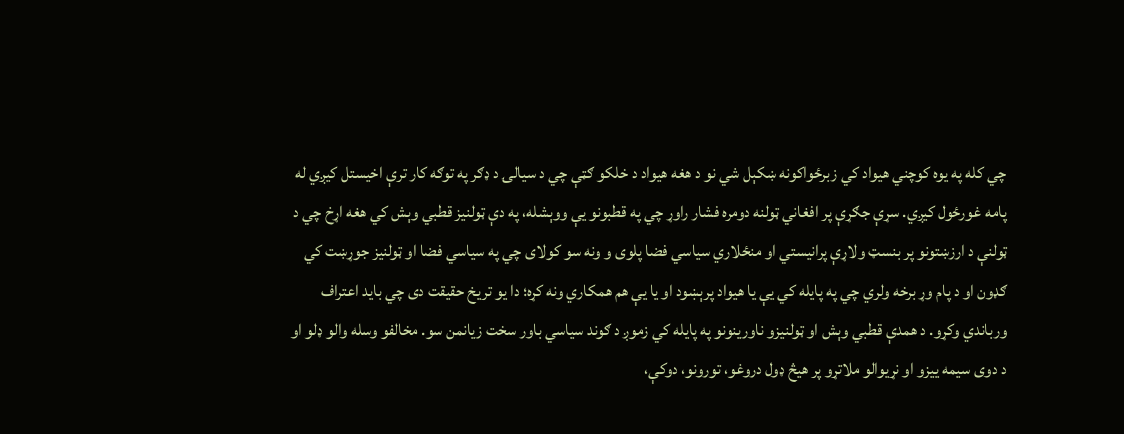چي کله په یوه کوچني هیواد کي زبرځواکونه ښکېل شي نو د هغه هیواد د خلکو ګټې چي د سیالۍ د ډګر په توګه کار ترې اخیستل کیږي له پامه غورځول کیږي. سړې جګړې پر افغاني ټولنه دومره فشار راوړ چي په قطبونو یې ووېشله، په دې ټولنیز قطبي وېش کي هغه اړخ چي د ټولنې د ارزښتونو پر بنسټ ولاړې پرانیستي او منځلاري سیاسي فضا پلوی و ونه سو کولای چي په سیاسي فضا او ټولنیز جوړښت کي ګډون او د پام وړ برخه ولري چي په پایله کي یې یا هیواد پرېښود او یا یې هم همکاري ونه کړه؛ دا یو تریخ حقیقت دی چي باید اعتراف ورباندي وکړو. د همدې قطبي وېش او ټولنیزو ناورینونو په پایله کي زموږ د ګوند سیاسي باور سخت زیانمن سو. مخالفو وسله والو ډلو او د دوی سیمه ییزو او نړیوالو ملاتړو پر هیڅ ډول دروغو، تورونو، دوکې،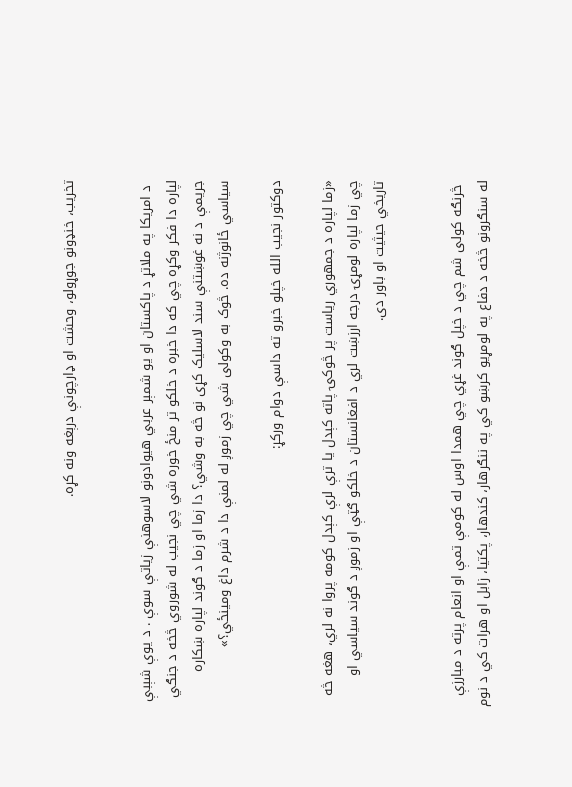تخریب، خنډونو جوړولو، وحشت او ډارچونې درېغه ونه کړه.


 د امریکا په ملاتړ د پاکستان او یو شمېر عربي هیوادونو لاسوهنې زیاتې سوې . د یوې شېبې لپاره دا فکر وکړه چي که دا خبره د خلکو تر منځ خوره شي چي نجیب له شوروي څخه د جنګي جریمې د نه غوښتنې سند لاسلیک کړی نو څه به وشي؟ دا زما او زما د ګوند لپاره ښکاره سیاسي ځانوژنه ده. څوک به وکولی شي چي زموږ له لمنې دا د شرم داغ ومینځي؟»

دوکتور نجیب الله خپلو خبرو ته داسې دوام ورکړ:

«زما لپاره د جمهوري ریاست پر څوکۍ پاته کېدل یا ترې لرې کېدل کومه پروا نه لري، هغه څه چي زما لپاره لومړۍ درجه ارزښت لري د افغانستان د خلکو ګټې او زموږ د ګوند سیاسي او تاریخي حیثیت او باور دی.


 څرنګه کولی شم چي د خپل ګوند غړي چي همدا اوس له کومې تمې او انعام پرته د مبارزې له سنګرونو څخه د دفاع په لومړیو کرښو کي په ننګرهار، کندهار، پکتیا، زابل او هرات کي د نوم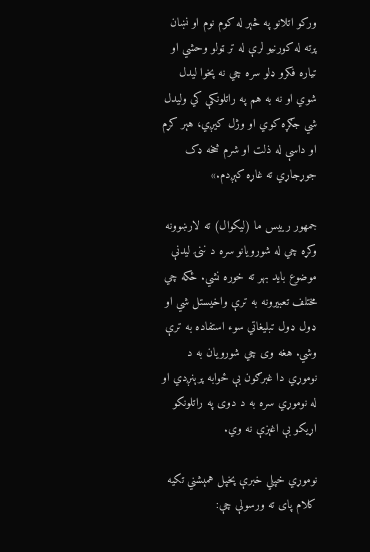ورکو اتلانو په څېر له کوم نوم او نښان پرته له کورنیو لرې له تر ټولو وحشي او تیاره فکرو ډلو سره چي نه پخوا لیدل شوي او نه به هم په راتلونکې کي ولیدل شي جګړه کوي او وژل کیږي، هېر کړم او داسې له ذلت او شرم څخه ډک جوړجاړي ته غاړه کېږدم.»

جمهور رییس ما (لیکوال) ته لارښوونه وکړه چي له شورویانو سره د ننۍ لیدنې موضوع باید بهر ته خوره نشي. ځکه چي مختلف تعبیرونه به ترې واخیستل شي او ډول ډول تبلیغاتي سوء استفاده به ترې وشي. هغه وی چي شورویان به د نوموړي دا غبرګون بې ځوابه پرېنږدي او له نوموړي سره به د دوی په راتلونکو اړیکو بې اغېزې نه وي.

نوموړي خپلي خبرې پخپل همېشني تکیه کلام پای ته ورسولې چې: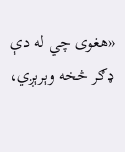«هغوی چي له دې ډګر څخه وېرېږي،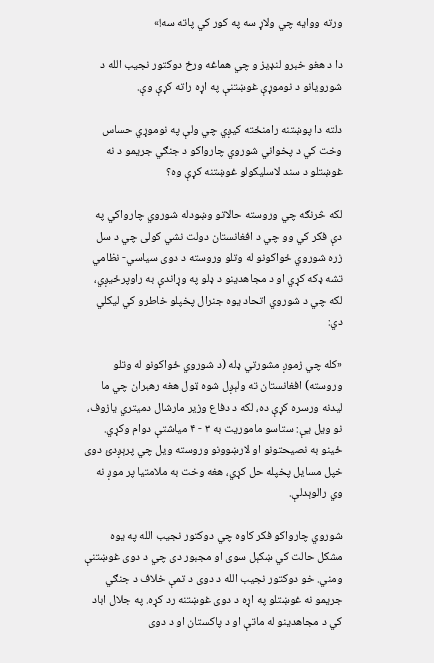ورته ووایه چي ولاړ سه په کور کي پاته سه!»

دا د هغو خبرو لنډیز و چي هماغه ورځ دوکتور نجیب الله د شورویانو د نوموړې غوښتنې په اړه راته کړې وې.

دلته دا پوښتنه رامنځته کیږي چي ولې په نوموړي حساس وخت کي د پخواني شوروي چارواکو د جنګي جریمو د نه غوښتلو د سند لاسلیکولو غوښتنه کړې وه؟

لکه څرنګه چي وروسته حالاتو وښودله شوروي چارواکي په دې فکر کي وو چي د افغانستان دولت نشي کولی چي د سل زره شوروي ځواکونو له وتلو وروسته د دوی سیاسي- نظامي تشه ډکه کړي او د مجاهدینو د ډلو په وړاندې به راوپرځیږي، لکه چي د شوروي اتحاد یوه جنرال پخپلو خاطرو کي لیکلي دي:

«کله چي زموږ مشورتي ډله (د شوروي ځواکونو له وتلو وروسته) افغانستان ته ولېږل شوه ټول هغه رهبران چي ما لیدنه ورسره کړې ده، لکه د دفاع وزیر مارشال دمیتري یازوف، نو ویل یې: ستاسو ماموریت به ۳ - ۴ میاشتې دوام وکړي. ځینو به نصیحتونو او لارښوونو وروسته ویل چي پرېږدئ دوی خپل مسایل پخپله حل کړي، هغه وخت به ملامتیا پر موږ نه وي رالوېدلې.

شوروي چارواکو فکر کاوه چي دوکتور نجیب الله په یوه مشکل حالت کي ښکېل سوی او مجبور دی چي د دوی غوښتنې ومني. خو دوکتور نجیب الله د دوی د تمې خلاف د جنګي جریمو نه غوښتلو په اړه د دوی غوښتنه رد کړه. په جلال اباد کي د مجاهدینو له ماتې او د پاکستان او د دوی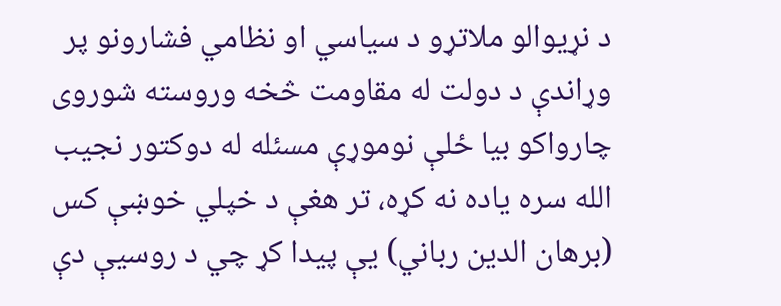د نړیوالو ملاتړو د سیاسي او نظامي فشارونو پر وړاندې د دولت له مقاومت څخه وروسته شوروی چارواکو بیا ځلې نوموړې مسئله له دوکتور نجیب الله سره یاده نه کړه، تر هغې د خپلي خوښې کس (برهان الدین رباني) یې پيدا کړ چي د روسیې دې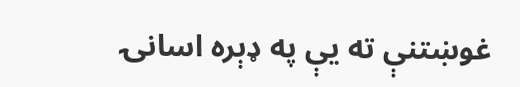غوښتنې ته یې په ډېره اسانۍ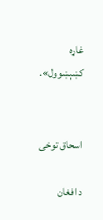غاړه کښېښوول».


اسحاق توخی

د افغان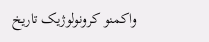واکمنو کرونولوژیک تاریخ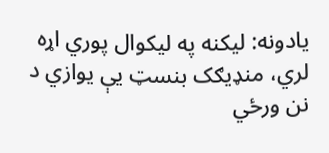يادونه: لیکنه په لیکوال پوري اړه لري، منډیګک بنسټ یې یوازي د نن ورځي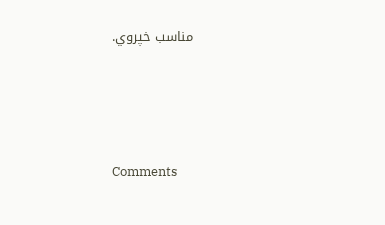مناسب خپروي.




Comments